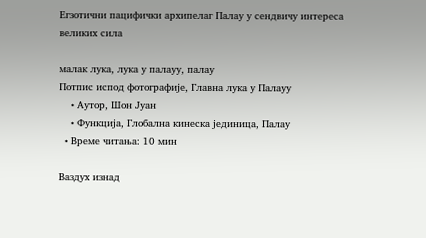Егзотични пацифички архипелаг Палау у сендвичу интереса великих сила

малак лука, лука у палауу, палау
Потпис испод фотографије, Главна лука у Палауу
    • Аутор, Шон Јуан
    • Функција, Глобална кинеска јединица, Палау
  • Време читања: 10 мин

Ваздух изнад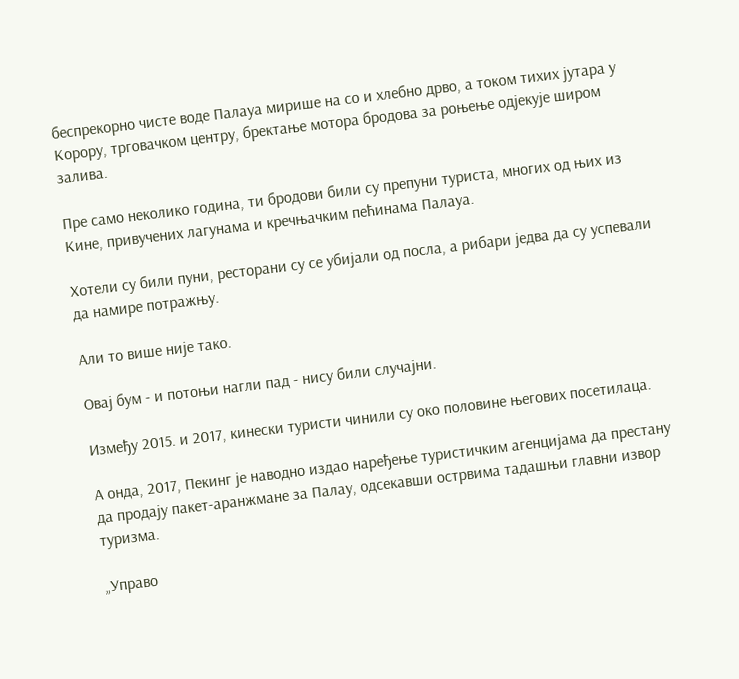беспрекорно чисте воде Палауа мирише на со и хлебно дрво, а током тихих јутара у Корору, трговачком центру, бректање мотора бродова за роњење одјекује широм залива.

Пре само неколико година, ти бродови били су препуни туриста, многих од њих из Кине, привучених лагунама и кречњачким пећинама Палауа.

Хотели су били пуни, ресторани су се убијали од посла, а рибари једва да су успевали да намире потражњу.

Али то више није тако.

Овај бум - и потоњи нагли пад - нису били случајни.

Између 2015. и 2017, кинески туристи чинили су око половине његових посетилаца.

А онда, 2017, Пекинг је наводно издао наређење туристичким агенцијама да престану да продају пакет-аранжмане за Палау, одсекавши острвима тадашњи главни извор туризма.

„Управо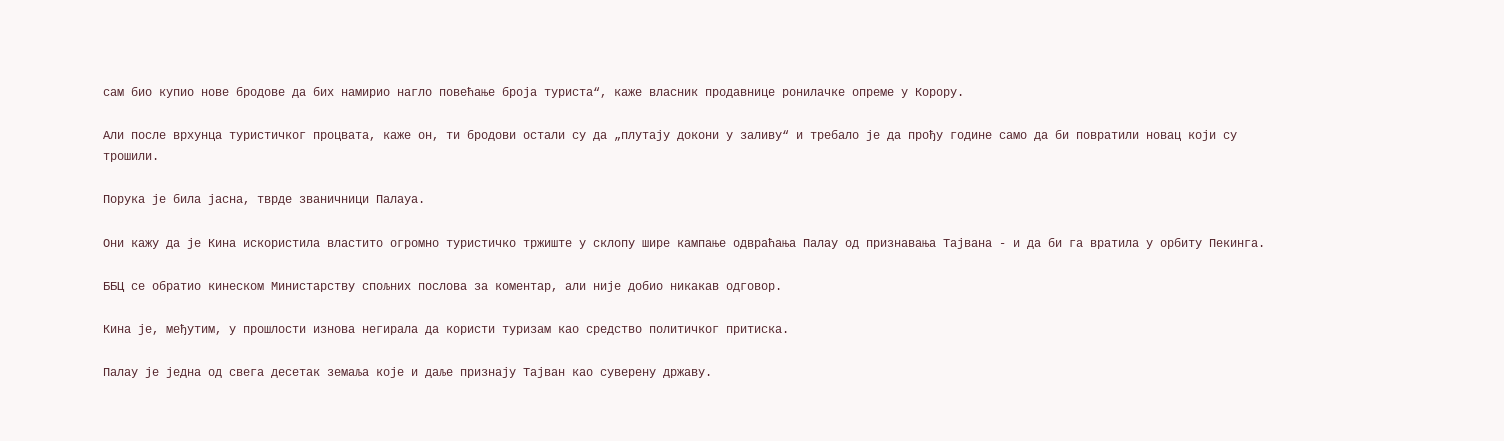сам био купио нове бродове да бих намирио нагло повећање броја туриста“, каже власник продавнице ронилачке опреме у Корору.

Али после врхунца туристичког процвата, каже он, ти бродови остали су да „плутају докони у заливу“ и требало је да прођу године само да би повратили новац који су трошили.

Порука је била јасна, тврде званичници Палауа.

Они кажу да је Кина искористила властито огромно туристичко тржиште у склопу шире кампање одвраћања Палау од признавања Тајвана - и да би га вратила у орбиту Пекинга.

ББЦ се обратио кинеском Министарству спољних послова за коментар, али није добио никакав одговор.

Кина је, међутим, у прошлости изнова негирала да користи туризам као средство политичког притиска.

Палау је једна од свега десетак земаља које и даље признају Тајван као суверену државу.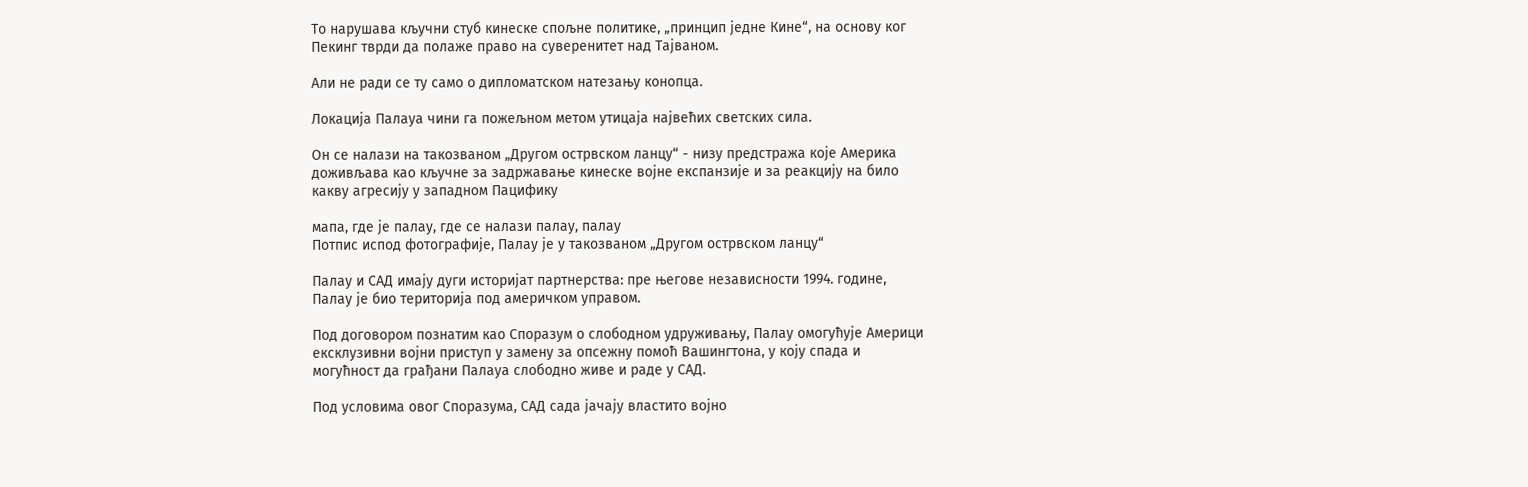То нарушава кључни стуб кинеске спољне политике, „принцип једне Кине“, на основу ког Пекинг тврди да полаже право на суверенитет над Тајваном.

Али не ради се ту само о дипломатском натезању конопца.

Локација Палауа чини га пожељном метом утицаја највећих светских сила.

Он се налази на такозваном „Другом острвском ланцу“ - низу предстража које Америка доживљава као кључне за задржавање кинеске војне експанзије и за реакцију на било какву агресију у западном Пацифику

мапа, где је палау, где се налази палау, палау
Потпис испод фотографије, Палау је у такозваном „Другом острвском ланцу“

Палау и САД имају дуги историјат партнерства: пре његове независности 1994. године, Палау је био територија под америчком управом.

Под договором познатим као Споразум о слободном удруживању, Палау омогућује Америци ексклузивни војни приступ у замену за опсежну помоћ Вашингтона, у коју спада и могућност да грађани Палауа слободно живе и раде у САД.

Под условима овог Споразума, САД сада јачају властито војно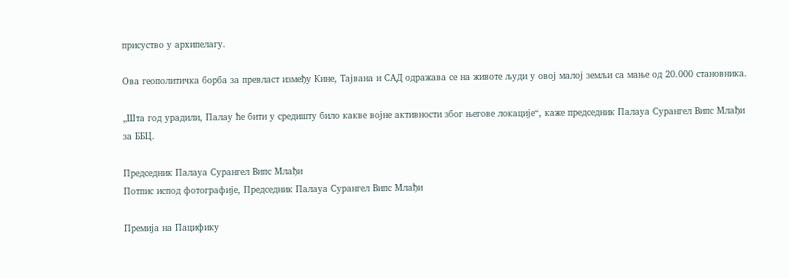присуство у архипелагу.

Ова геополитичка борба за превласт између Кине, Тајвана и САД одражава се на животе људи у овој малој земљи са мање од 20.000 становника.

„Шта год урадили, Палау ће бити у средишту било какве војне активности због његове локације“, каже председник Палауа Сурангел Випс Млађи за ББЦ.

Председник Палауа Сурангел Випс Млађи
Потпис испод фотографије, Председник Палауа Сурангел Випс Млађи

Премија на Пацифику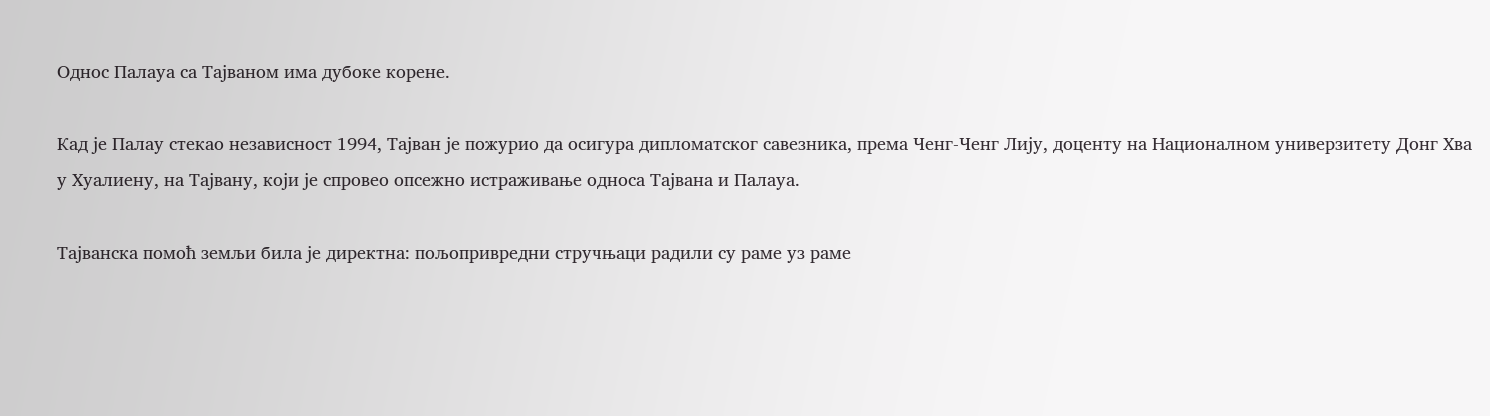Однос Палауа са Тајваном има дубоке корене.

Кад је Палау стекао независност 1994, Тајван је пожурио да осигура дипломатског савезника, према Ченг-Ченг Лију, доценту на Националном универзитету Донг Хва у Хуалиену, на Тајвану, који је спровео опсежно истраживање односа Тајвана и Палауа.

Тајванска помоћ земљи била је директна: пољопривредни стручњаци радили су раме уз раме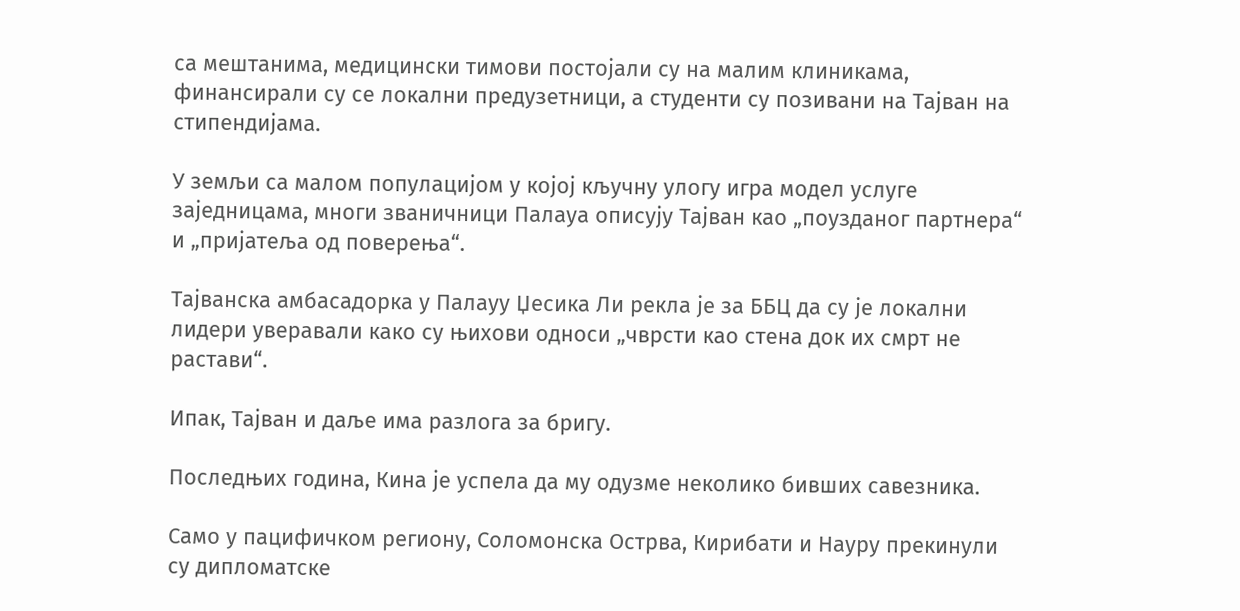са мештанима, медицински тимови постојали су на малим клиникама, финансирали су се локални предузетници, а студенти су позивани на Тајван на стипендијама.

У земљи са малом популацијом у којој кључну улогу игра модел услуге заједницама, многи званичници Палауа описују Тајван као „поузданог партнера“ и „пријатеља од поверења“.

Тајванска амбасадорка у Палауу Џесика Ли рекла је за ББЦ да су је локални лидери уверавали како су њихови односи „чврсти као стена док их смрт не растави“.

Ипак, Тајван и даље има разлога за бригу.

Последњих година, Кина је успела да му одузме неколико бивших савезника.

Само у пацифичком региону, Соломонска Острва, Кирибати и Науру прекинули су дипломатске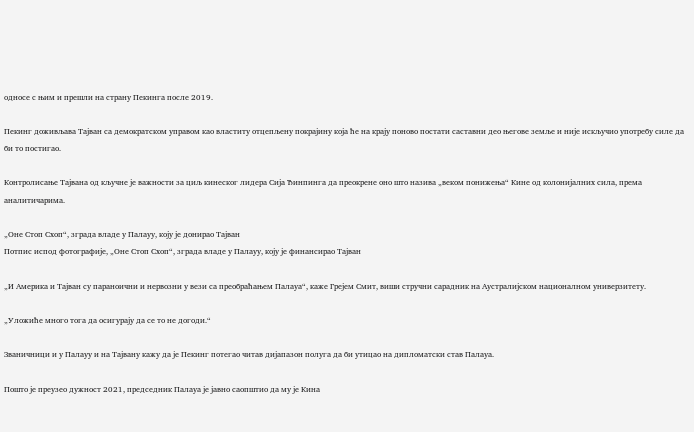односе с њим и прешли на страну Пекинга после 2019.

Пекинг доживљава Тајван са демократском управом као властиту отцепљену покрајину која ће на крају поново постати саставни део његове земље и није искључио употребу силе да би то постигао.

Контролисање Тајвана од кључне је важности за циљ кинеског лидера Сија Ђинпинга да преокрене оно што назива „веком понижења“ Кине од колонијалних сила, према аналитичарима.

„Оне Стоп Схоп“, зграда владе у Палауу, коју је донирао Тајван
Потпис испод фотографије, „Оне Стоп Схоп“, зграда владе у Палауу, коју је финансирао Тајван

„И Америка и Тајван су параноични и нервозни у вези са преобраћањем Палауа“, каже Грејем Смит, виши стручни сарадник на Аустралијском националном универзитету.

„Уложиће много тога да осигурају да се то не догоди.“

Званичници и у Палауу и на Тајвану кажу да је Пекинг потегао читав дијапазон полуга да би утицао на дипломатски став Палауа.

Пошто је преузео дужност 2021, председник Палауа је јавно саопштио да му је Кина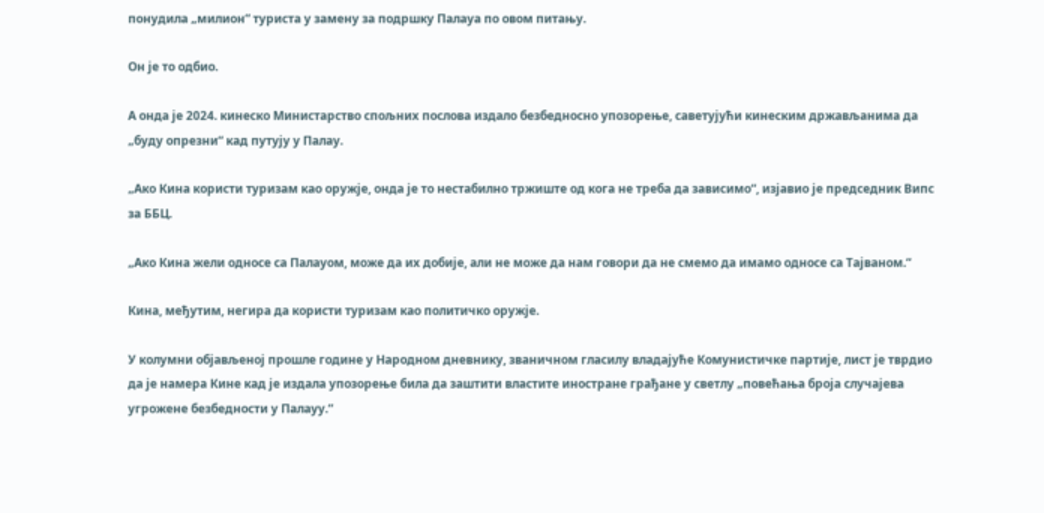понудила „милион“ туриста у замену за подршку Палауа по овом питању.

Он је то одбио.

А онда је 2024. кинеско Министарство спољних послова издало безбедносно упозорење, саветујући кинеским држављанима да „буду опрезни“ кад путују у Палау.

„Ако Кина користи туризам као оружје, онда је то нестабилно тржиште од кога не треба да зависимо“, изјавио је председник Випс за ББЦ.

„Ако Кина жели односе са Палауом, може да их добије, али не може да нам говори да не смемо да имамо односе са Тајваном.“

Кина, међутим, негира да користи туризам као политичко оружје.

У колумни објављеној прошле године у Народном дневнику, званичном гласилу владајуће Комунистичке партије, лист је тврдио да је намера Кине кад је издала упозорење била да заштити властите иностране грађане у светлу „повећања броја случајева угрожене безбедности у Палауу.“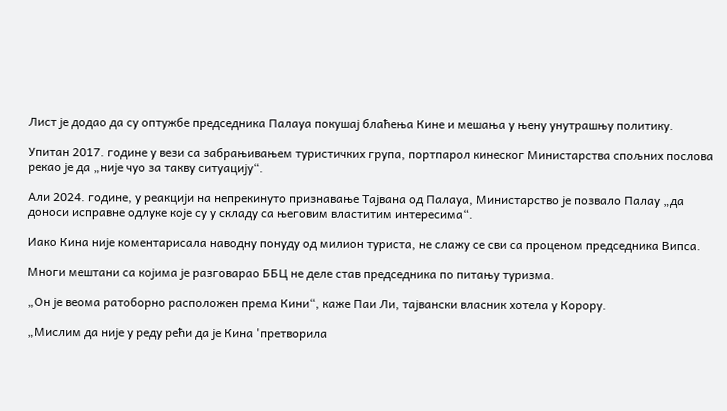Лист је додао да су оптужбе председника Палауа покушај блаћења Кине и мешања у њену унутрашњу политику.

Упитан 2017. године у вези са забрањивањем туристичких група, портпарол кинеског Министарства спољних послова рекао је да „није чуо за такву ситуацију“.

Али 2024. године, у реакцији на непрекинуто признавање Тајвана од Палауа, Министарство је позвало Палау „да доноси исправне одлуке које су у складу са његовим властитим интересима“.

Иако Кина није коментарисала наводну понуду од милион туриста, не слажу се сви са проценом председника Випса.

Многи мештани са којима је разговарао ББЦ не деле став председника по питању туризма.

„Он је веома ратоборно расположен према Кини“, каже Паи Ли, тајвански власник хотела у Корору.

„Мислим да није у реду рећи да је Кина 'претворила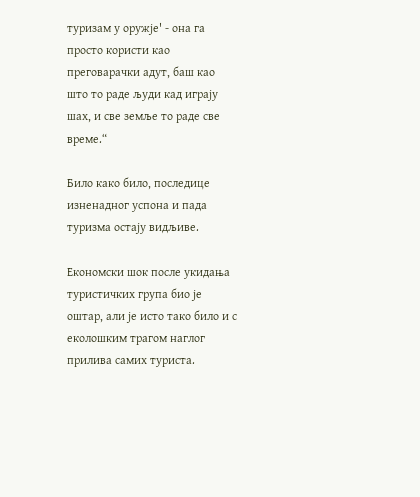туризам у оружје' - она га просто користи као преговарачки адут, баш као што то раде људи кад играју шах, и све земље то раде све време.“

Било како било, последице изненадног успона и пада туризма остају видљиве.

Економски шок после укидања туристичких група био је оштар, али је исто тако било и с еколошким трагом наглог прилива самих туриста.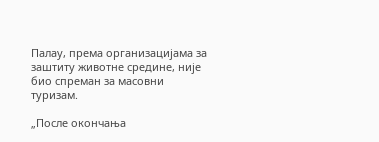Палау, према организацијама за заштиту животне средине, није био спреман за масовни туризам.

„После окончања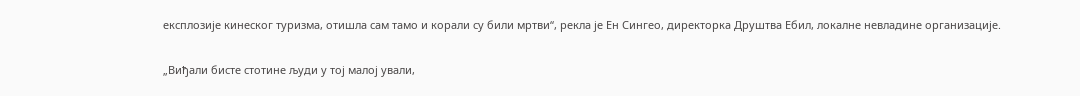експлозије кинеског туризма, отишла сам тамо и корали су били мртви“, рекла је Ен Сингео, директорка Друштва Ебил, локалне невладине организације.

„Виђали бисте стотине људи у тој малој ували,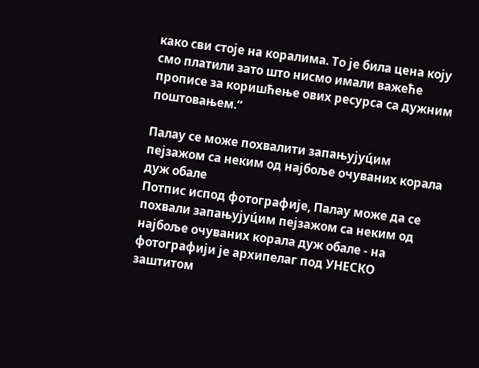како сви стоје на коралима. То је била цена коју смо платили зато што нисмо имали важеће прописе за коришћење ових ресурса са дужним поштовањем.“

Палау се може похвалити запањујуц́им пејзажом са неким од најбоље очуваних корала дуж обале
Потпис испод фотографије, Палау може да се похвали запањујуц́им пејзажом са неким од најбоље очуваних корала дуж обале - на фотографији је архипелаг под УНЕСКО заштитом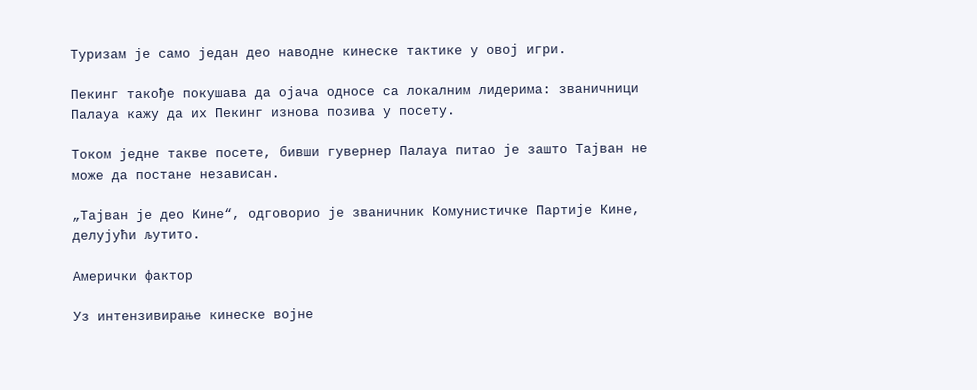Туризам је само један део наводне кинеске тактике у овој игри.

Пекинг такође покушава да ојача односе са локалним лидерима: званичници Палауа кажу да их Пекинг изнова позива у посету.

Током једне такве посете, бивши гувернер Палауа питао је зашто Тајван не може да постане независан.

„Тајван је део Кине“, одговорио је званичник Комунистичке Партије Кине, делујући љутито.

Амерички фактор

Уз интензивирање кинеске војне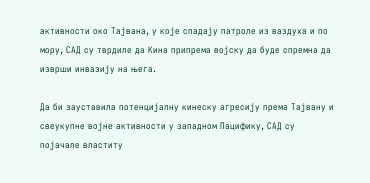активности око Тајвана, у које спадају патроле из ваздуха и по мору, САД су тврдиле да Кина припрема војску да буде спремна да изврши инвазију на њега.

Да би зауставила потенцијалну кинеску агресију према Тајвану и свеукупне војне активности у западном Пацифику, САД су појачале властиту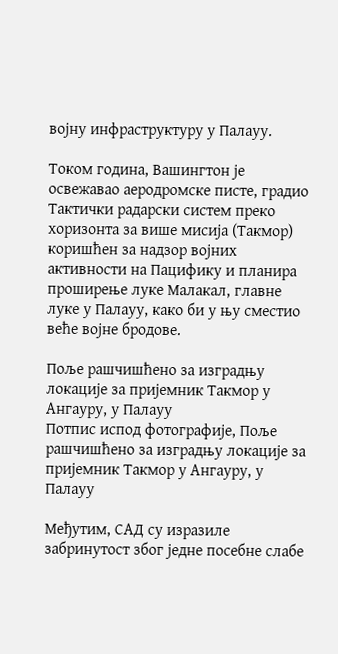војну инфраструктуру у Палауу.

Током година, Вашингтон је освежавао аеродромске писте, градио Тактички радарски систем преко хоризонта за више мисија (Такмор) коришћен за надзор војних активности на Пацифику и планира проширење луке Малакал, главне луке у Палауу, како би у њу сместио веће војне бродове.

Поље рашчишћено за изградњу локације за пријемник Такмор у Ангауру, у Палауу
Потпис испод фотографије, Поље рашчишћено за изградњу локације за пријемник Такмор у Ангауру, у Палауу

Међутим, САД су изразиле забринутост због једне посебне слабе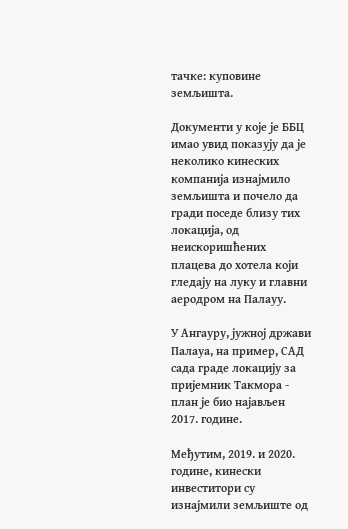тачке: куповине земљишта.

Документи у које је ББЦ имао увид показују да је неколико кинеских компанија изнајмило земљишта и почело да гради поседе близу тих локација, од неискоришћених плацева до хотела који гледају на луку и главни аеродром на Палауу.

У Ангауру, јужној држави Палауа, на пример, САД сада граде локацију за пријемник Такмора - план је био најављен 2017. године.

Међутим, 2019. и 2020. године, кинески инвеститори су изнајмили земљиште од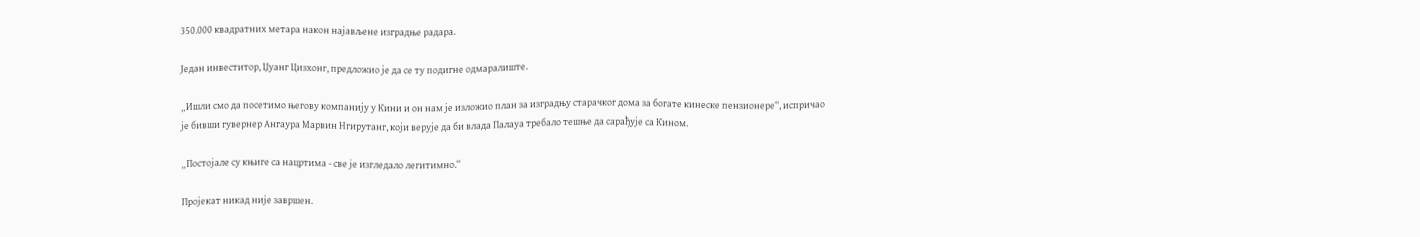350.000 квадратних метара након најављене изградње радара.

Један инвеститор, Џуанг Цизхонг, предложио је да се ту подигне одмаралиште.

„Ишли смо да посетимо његову компанију у Кини и он нам је изложио план за изградњу старачког дома за богате кинеске пензионере“, испричао је бивши гувернер Ангаура Марвин Нгирутанг, који верује да би влада Палауа требало тешње да сарађује са Кином.

„Постојале су књиге са нацртима - све је изгледало легитимно.“

Пројекат никад није завршен.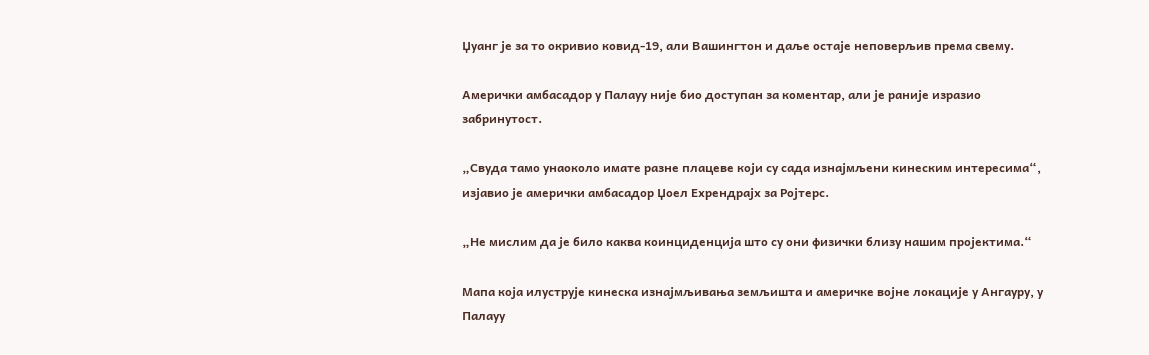Џуанг је за то окривио ковид-19, али Вашингтон и даље остаје неповерљив према свему.

Амерички амбасадор у Палауу није био доступан за коментар, али је раније изразио забринутост.

„Свуда тамо унаоколо имате разне плацеве који су сада изнајмљени кинеским интересима“, изјавио је амерички амбасадор Џоел Ехрендрајх за Ројтерс.

„Не мислим да је било каква коинциденција што су они физички близу нашим пројектима.“

Мапа која илуструје кинеска изнајмљивања земљишта и америчке војне локације у Ангауру, у Палауу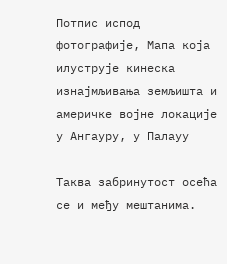Потпис испод фотографије, Мапа која илуструје кинеска изнајмљивања земљишта и америчке војне локације у Ангауру, у Палауу

Таква забринутост осећа се и међу мештанима.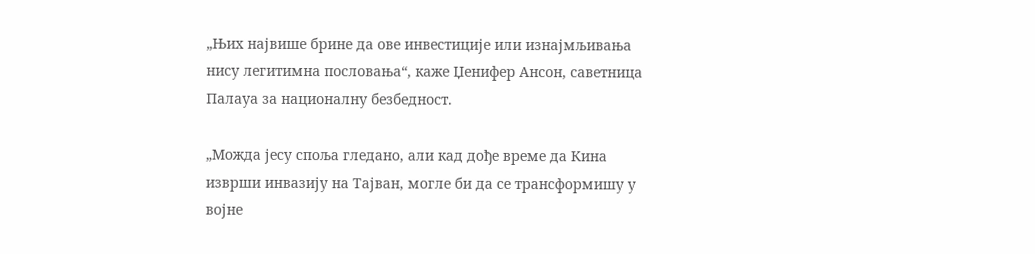„Њих највише брине да ове инвестиције или изнајмљивања нису легитимна пословања“, каже Џенифер Ансон, саветница Палауа за националну безбедност.

„Можда јесу споља гледано, али кад дође време да Кина изврши инвазију на Тајван, могле би да се трансформишу у војне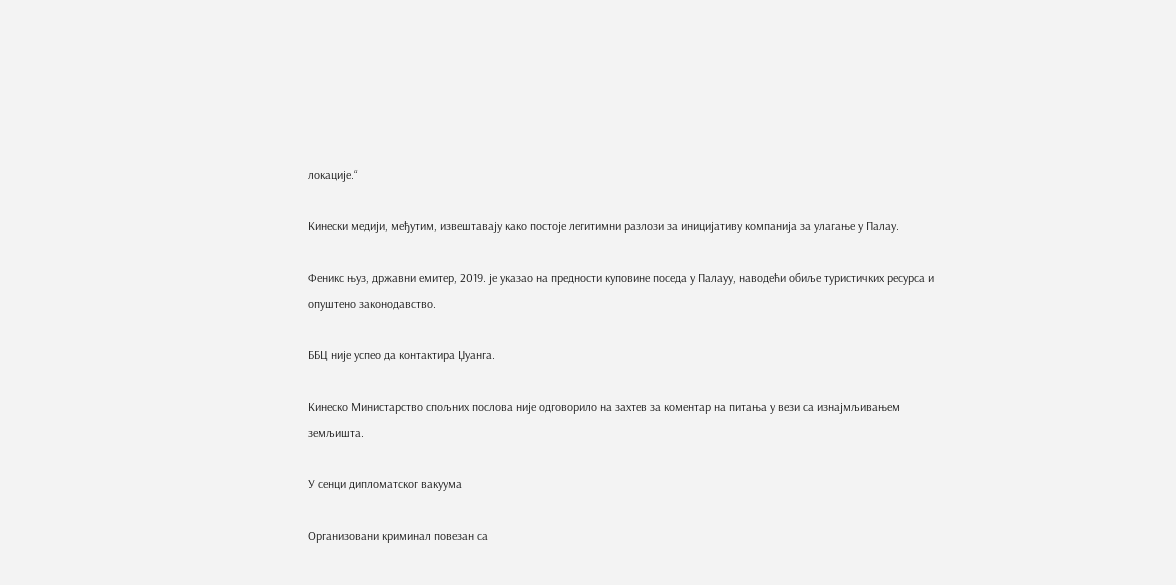локације.“

Кинески медији, међутим, извештавају како постоје легитимни разлози за иницијативу компанија за улагање у Палау.

Феникс њуз, државни емитер, 2019. је указао на предности куповине поседа у Палауу, наводећи обиље туристичких ресурса и опуштено законодавство.

ББЦ није успео да контактира Џуанга.

Кинеско Министарство спољних послова није одговорило на захтев за коментар на питања у вези са изнајмљивањем земљишта.

У сенци дипломатског вакуума

Организовани криминал повезан са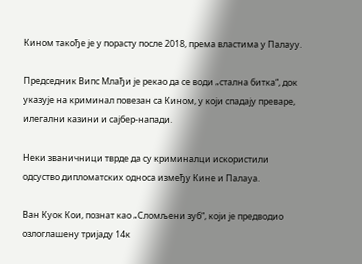Кином такође је у порасту после 2018, према властима у Палауу.

Председник Випс Млађи је рекао да се води „стална битка“, док указује на криминал повезан са Кином, у који спадају преваре, илегални казини и сајбер-напади.

Неки званичници тврде да су криминалци искористили одсуство дипломатских односа између Кине и Палауа.

Ван Куок Кои, познат као „Сломљени зуб“, који је предводио озлоглашену тријаду 14к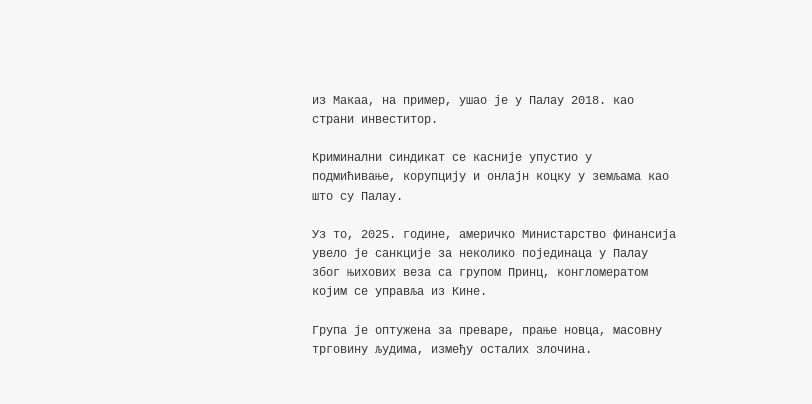из Макаа, на пример, ушао је у Палау 2018. као страни инвеститор.

Криминални синдикат се касније упустио у подмићивање, корупцију и онлајн коцку у земљама као што су Палау.

Уз то, 2025. године, америчко Министарство финансија увело је санкције за неколико појединаца у Палау због њихових веза са групом Принц, конгломератом којим се управља из Кине.

Група је оптужена за преваре, прање новца, масовну трговину људима, између осталих злочина.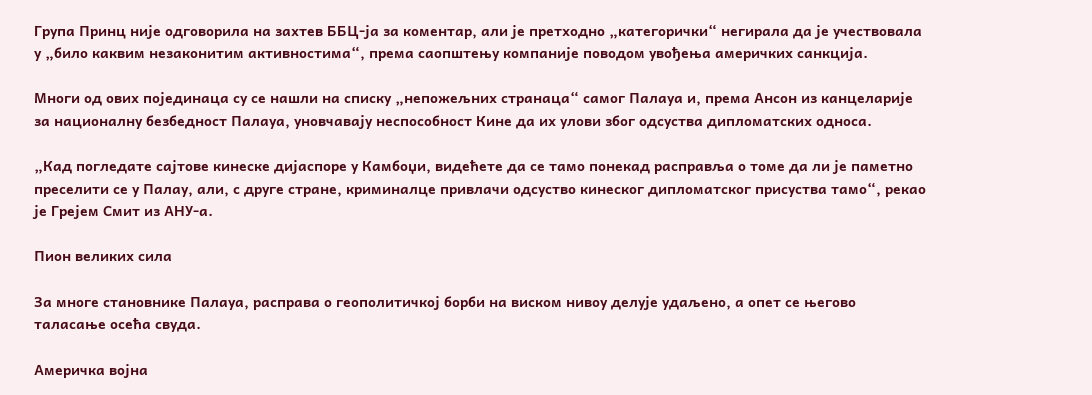Група Принц није одговорила на захтев ББЦ-ја за коментар, али је претходно „категорички“ негирала да је учествовала у „било каквим незаконитим активностима“, према саопштењу компаније поводом увођења америчких санкција.

Многи од ових појединаца су се нашли на списку „непожељних странаца“ самог Палауа и, према Ансон из канцеларије за националну безбедност Палауа, уновчавају неспособност Кине да их улови због одсуства дипломатских односа.

„Кад погледате сајтове кинеске дијаспоре у Камбоџи, видећете да се тамо понекад расправља о томе да ли је паметно преселити се у Палау, али, с друге стране, криминалце привлачи одсуство кинеског дипломатског присуства тамо“, рекао је Грејем Смит из АНУ-а.

Пион великих сила

За многе становнике Палауа, расправа о геополитичкој борби на виском нивоу делује удаљено, а опет се његово таласање осећа свуда.

Америчка војна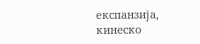експанзија, кинеско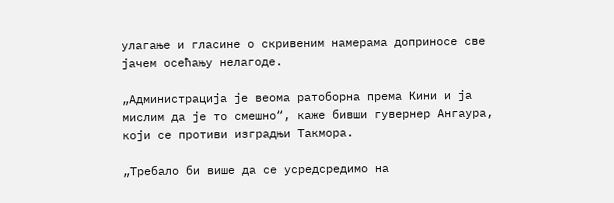улагање и гласине о скривеним намерама доприносе све јачем осећању нелагоде.

„Администрација је веома ратоборна према Кини и ја мислим да је то смешно“, каже бивши гувернер Ангаура, који се противи изградњи Такмора.

„Требало би више да се усредсредимо на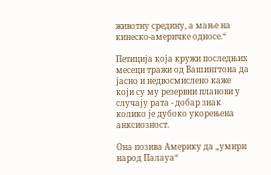животну средину, а мање на кинеско-америчке односе.“

Петиција која кружи последњих месеци тражи од Вашингтона да јасно и недвосмислено каже који су му резервни планови у случају рата - добар знак колико је дубоко укорењена анксиозност.

Она позива Америку да „умири народ Палауа“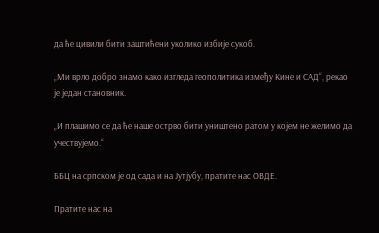да ће цивили бити заштићени уколико избије сукоб.

„Ми врло добро знамо како изгледа геополитика између Кине и САД“, рекао је један становник.

„И плашимо се да ће наше острво бити уништено ратом у којем не желимо да учествујемо.“

ББЦ на српском је од сада и на Јутјубу, пратите нас ОВДЕ.

Пратите нас на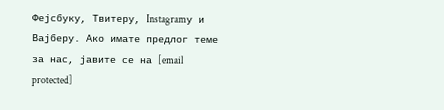Фејсбуку, Твитеру, Instagramу и Вајберу. Ако имате предлог теме за нас, јавите се на [email protected]